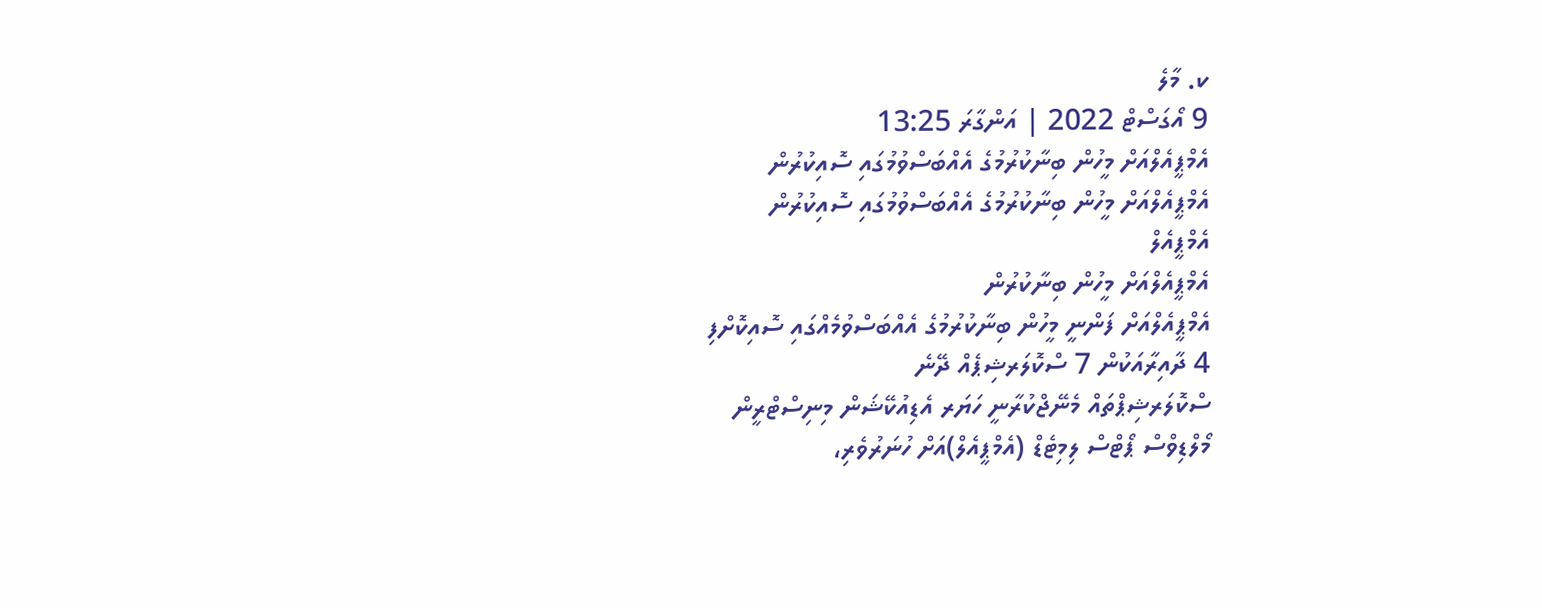ކ. މާލެ
9 އޯގަސްޓް 2022 | އަންގާރަ 13:25
އެމްޕީއެލްއަށް މީހުން ބިނާކުރުމުގެ އެއްބަސްވުމުގައި ސޮއިކުރުން
އެމްޕީއެލްއަށް މީހުން ބިނާކުރުމުގެ އެއްބަސްވުމުގައި ސޮއިކުރުން
އެމްޕީއެލް
އެމްޕީއެލްއަށް މީހުން ބިނާކުރުން
އެމްޕީއެލްއަށް ފަންނީ މީހުން ބިނާކުރުމުގެ އެއްބަސްވުމެއްގައި ސޮއިކޮށްފި
4 ދާއިރާއަކުން 7 ސްކޮލަރޝިޕެއް ދޭނެ
ސްކޮލަރޝިޕްތައް މެނޭޖްކުރާނީ ހަޔަރ އެޑިއުކޭޝަން މިނިސްޓްރީން
މޯލްޑިވްސް ޕޯޓްސް ލިމިޓެޑް (އެމްޕީއެލް)އަށް ހުނަރުވެރި،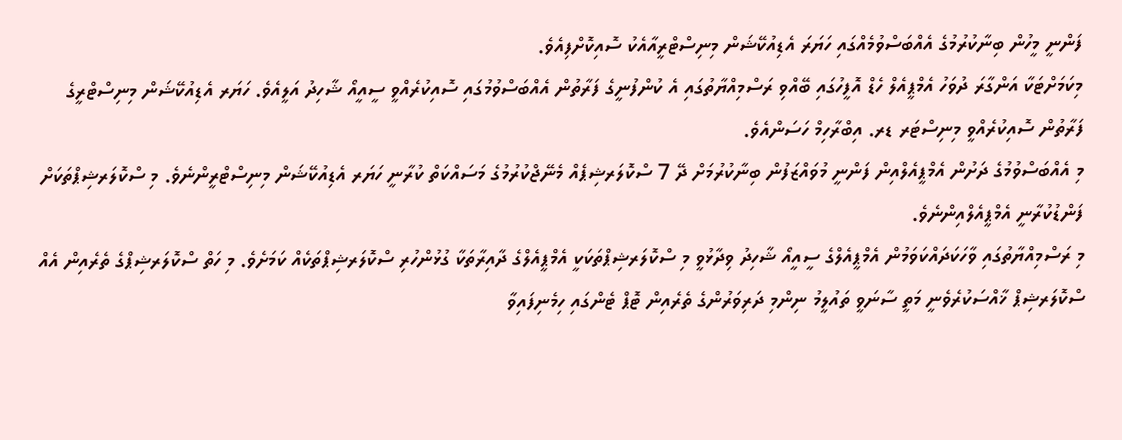ފަންނީ މީހުން ބިނާކުރުމުގެ އެއްބަސްވުމެއްގައި ހަޔަރަ އެޑިއުކޭޝަން މިނިސްޓްރީއާއެކު ސޮއިކޮށްފިއެވެ.
މިކަމަށްޓަކާ އަންގާރަ ދުވަހު އެމްޕީއެލް ހެޑް އޮފީހުގައި ބޭއްވި ރަސްމިއްޔާތުގައި އެ ކުންފުނީގެ ފަރާތުން އެއްބަސްވުމުގައި ސޮއިކުރެއްވީ ސީއީއޯ ޝާހިދު އަލީއެވެ. ހަޔަރ އެޑިއުކޭޝަން މިނިސްޓްރީގެ ފަރާތުން ސޮއިކުރެއްވީ މިނިސްޓަރ ޑރ. އިބްރާހިމް ހަސަންއެވެ.
މި އެއްބަސްވުމުގެ ދަށުން އެމްޕީއެލްއިން ފަންނީ މުވައްޒަފުން ބިނާކުރުމަށް ދޭ 7 ސްކޮލަރޝިޕެއް މެނޭޖްކުރުމުގެ މަސައްކަތް ކުރާނީ ހަޔަރ އެޑިއުކޭޝަން މިނިސްޓްރީންނެވެ. މި ސްކޮލަރޝިޕްތަކަށް ފަންޑުކުރާނީ އެމްޕީއެލްއިންނެވެ.
މި ރަސްމިއްޔާތުގައި ވާހަކަދައްކަވަމުން އެމްޕީއެލްގެ ސީއީއޯ ޝާހިދު ވިދާޅުވީ މި ސްކޮލަރޝިޕްތަކަކީ އެމްޕީއެލްގެ ދާއިރާތަކާ ގުޅުންހުރި ސްކޮލަރޝިޕްތަކެއް ކަމަށެވެ. މި ހަތް ސްކޮލަރޝިޕްގެ ތެރެއިން އެއް ސްކޮލަރޝިޕް ޚާއްސަކުރެވެނީ މަތީ ސާނަވީ ތައުލީމު ނިންމި ދަރިވަރުންގެ ތެރެއިން ޓޮޕް ޓެންގައި ހިމެނިފައިވާ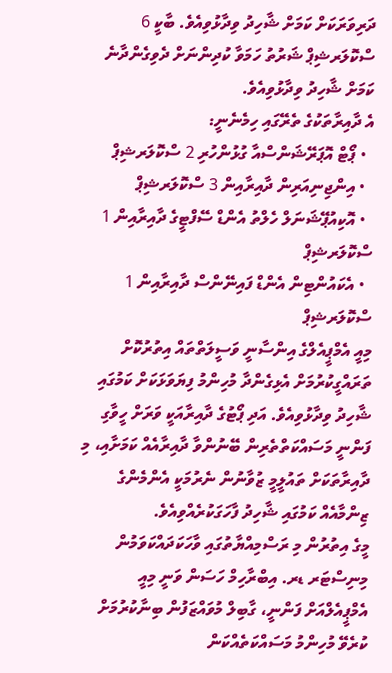ދަރިވަރަކަށް ކަމަށް ޝާހިދު ވިދާޅުވިއެވެ. ބާކީ 6 ސްކޮލަރޝިޕް ޝަރުތު ހަމަވާ ކުދިންނަށް ދެވިގެންދާނެ ކަމަށް ޝާހިދު ވިދާޅުވިއެވެ.
އެ ދާއިރާތަކުގެ ތެރޭގައި ހިމެނެނީ:
  • ޕޯޓް އޮޕަރޭޝަންސްއާ ގުޅުންހުރި 2 ސްކޮލަރޝިޕް
  • އިންޖިނިއަރިން ދާއިރާއިން 3 ސްކޮލަރޝިޕް
  • އޮކިއުޕޭޝަނަލް ހެލްތު އެންޑް ސޭފްޓީގެ ދާއިރާއިން 1 ސްކޮލަރޝިޕް
  • އެކައުންޓިން އެންޑް ފައިނޭންސް ދާއިރާއިން 1 ސްކޮލަރޝިޕް
މިއީ އެމްޕީއެލްގެ އިންސާނީ ވަސީލަތްތައް އިތުރުކޮށް ތަރައްގީކުރުމަށް އެޅިގެންދާ މުހިންމު ފިޔަވަޅަކަށް ކަމުގައި ޝާހިދު ވިދާޅުވިއެވެ. އަދި ޕޯޓުގެ ދާއިރާއަކީ ވަރަށް ހީވާގި ފަންނީ މަސައްކަތްތެރިން ބޭނުންވާ ދާއިރާއެއް ކަމަށާއި، މި ދާއިރާތަކަށް ތައުލީމީ ޒުވާނުން ނެރުމަކީ އެންމެންގެ ޒިންމާއެއް ކަމުގައި ޝާހިދު ފާހަގަކުރެއްވިއެވެ.
މީގެ އިތުރުން މި ރަސްމިއްޔާތުގައި ވާހަކަދައްކަވަމުން މިނިސްޓަރ ޑރ. އިބްރާހިމް ހަސަން ވަނީ މިއީ އެމްޕީއެލްއަށް ފަންނީ، ގާބިލް މުވައްޒަފުން ބިނާކުރުމަށް ކުރެވޭ މުހިންމު މަސައްކަތެއްކަން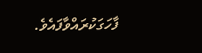ފާހަގަކުރައްވާފައެވެ.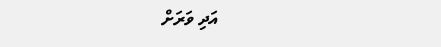އަދި ވަރަށް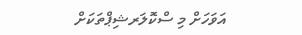އަވަހަށް މި ސްކޮލަރޝިޕްތަކަށް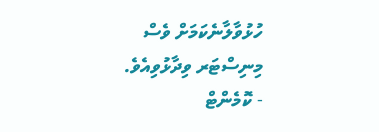ހުޅުވާލާނެކަމަށް ވެސް މިނިސްޓަރ ވިދާޅުވިއެވެ.
- ކޮމެންޓް